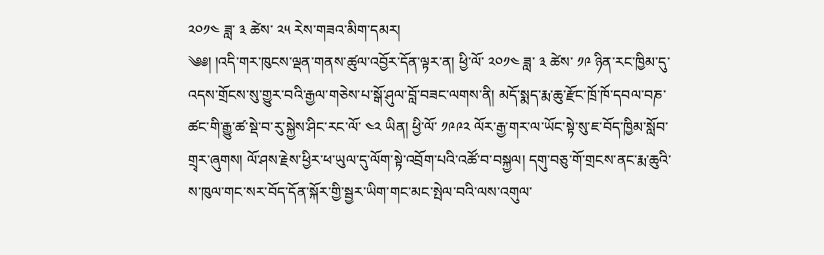༢༠༡༤ ཟླ་ ༣ ཚེས་ ༢༥ རེས་གཟའ་མིག་དམར།
༄༅། །འདི་གར་ཁུངས་ལྡན་གནས་ཚུལ་འབྱོར་དོན་ལྟར་ན། ཕྱི་ལོ་ ༢༠༡༤ ཟླ་ ༣ ཚེས་ ༡༩ ཉིན་རང་ཁྱིམ་དུ་འདས་གྲོངས་སུ་གྱུར་བའི་རྒྱལ་གཅེས་པ་སྒོ་ཤུལ་བློ་བཟང་ལགས་ནི། མདོ་སྨད་རྨ་ཆུ་རྫོང་ཁྲོ་ཁོ་དབལ་བཎ་ཚང་གི་རྒྱུ་ཚ་སྡེ་བ་རུ་སྐྱེས་ཤིང་རང་ལོ་ ༤༢ ཡིན། ཕྱི་ལོ་ ༡༩༩༢ ལོར་རྒྱ་གར་ལ་ཡོང་སྟེ་སུ་ཇ་བོད་ཁྱིམ་སློབ་གྲྭར་ཞུགས། ལོ་ཤས་རྗེས་ཕྱིར་ཕ་ཡུལ་དུ་ལོག་སྟེ་འབྲོག་པའི་འཚོ་བ་བསྐྱལ། དགུ་བཅུ་གོ་གྲངས་ནང་རྨ་ཆུའི་ས་ཁུལ་གང་སར་བོད་དོན་སྐོར་གྱི་སྦྱར་ཡིག་གང་མང་སྤེལ་བའི་ལས་འགུལ་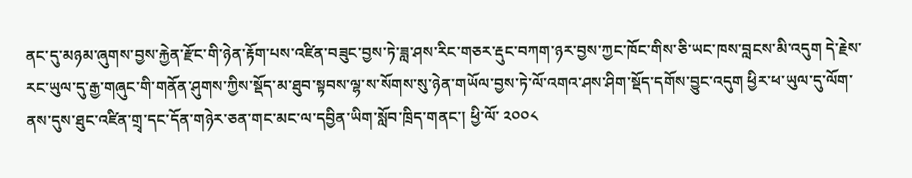ནང་དུ་མཉམ་ཞུགས་བྱས་རྐྱེན་རྫོང་གི་ཉེན་རྟོག་པས་འཛིན་བཟུང་བྱས་ཏེ་ཟླ་ཤས་རིང་གཅར་རྡུང་བཀག་ཉར་བྱས་ཀྱང་ཁོང་གིས་ཅི་ཡང་ཁས་བླངས་མི་འདུག དེ་རྗེས་རང་ཡུལ་དུ་རྒྱ་གཞུང་གི་གནོན་ཤུགས་ཀྱིས་སྡོད་མ་ཐུབ་སྟབས་ལྷ་ས་སོགས་སུ་ཉེན་གཡོལ་བྱས་ཏེ་ལོ་འགའ་ཤས་ཤིག་སྡོད་དགོས་བྱུང་འདུག ཕྱིར་ཕ་ཡུལ་དུ་ལོག་ནས་དུས་ཐུང་འཛིན་གྲྭ་དང་དོན་གཉེར་ཅན་གང་མང་ལ་དབྱིན་ཡིག་སློབ་ཁྲིད་གནང་། ཕྱི་ལོ་ ༢༠༠༨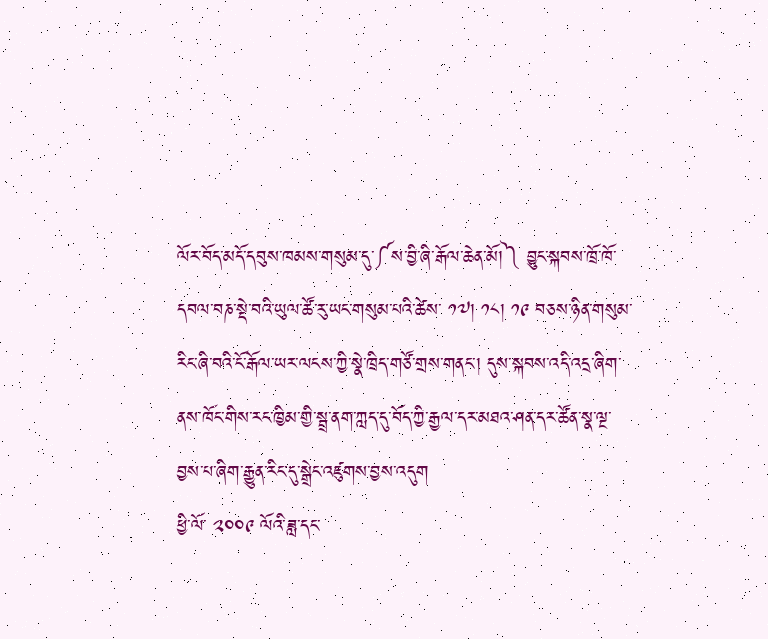ལོར་བོད་མདོ་དབུས་ཁམས་གསུམ་དུ་༼ས་བྱི་ཞི་རྒོལ་ཆེན་མོ།༽ བྱུང་སྐབས་ཁྲོ་ཁོ་དབལ་བཎ་སྡེ་བའི་ཡུལ་ཚོ་རུ་ཡང་གསུམ་པའི་ཚེས་ ༡༧། ༡༨། ༡༩ བཅས་ཉིན་གསུམ་རིང་ཞི་བའི་ངོ་རྒོལ་ཡར་ལངས་ཀྱི་སྣེ་ཁྲིད་གཙོ་གྲས་གནང་། དུས་སྐབས་འདི་འདྲ་ཞིག་ནས་ཁོང་གིས་རང་ཁྱིམ་གྱི་སྦྲ་ནག་ཀླད་དུ་བོད་ཀྱི་རྒྱལ་དར་མཐའ་ཤན་དར་ཚོན་སྣ་ལྔ་བྱས་པ་ཞིག་རྒྱུན་རིང་དུ་སྒྲེང་འཛུགས་བྱས་འདུག
ཕྱི་ལོ་ ༢༠༠༩ ལོའི་ཟླ་དང་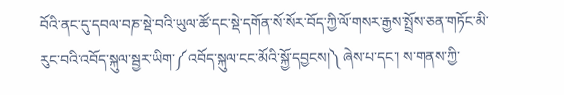བོའི་ནང་དུ་དབལ་བཎ་སྡེ་བའི་ཡུལ་ཚོ་དང་སྡེ་དགོན་སོ་སོར་བོད་ཀྱི་ལོ་གསར་རྒྱས་སྤྲོས་ཅན་གཏོང་མི་རུང་བའི་འབོད་སྐུལ་སྦྱར་ཡིག་༼འབོད་སྐུལ་ངང་མོའི་སྐྱོ་དབྱངས།༽ ཞེས་པ་དང་། ས་གནས་ཀྱི་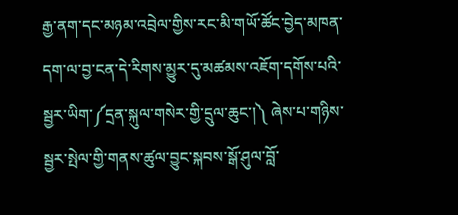རྒྱ་ནག་དང་མཉམ་འབྲེལ་གྱིས་རང་མི་གཡོ་ཚོང་བྱེད་མཁན་དག་ལ་བྱ་ངན་དེ་རིགས་མྱུར་དུ་མཚམས་འཇོག་དགོས་པའི་སྦྱར་ཡིག་༼དྲན་སྐུལ་གསེར་གྱི་དྲུལ་ཆུང་།༽ ཞེས་པ་གཉིས་སྦྱར་སྤེལ་གྱི་གནས་ཚུལ་བྱུང་སྐབས་སྒོ་ཤུལ་བློ་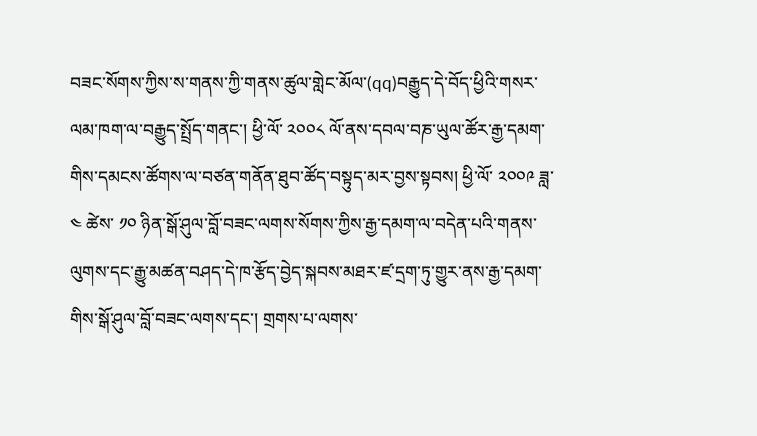བཟང་སོགས་ཀྱིས་ས་གནས་ཀྱི་གནས་ཚུལ་གླེང་མོལ་(qq)བརྒྱུད་དེ་བོད་ཕྱིའི་གསར་ལམ་ཁག་ལ་བརྒྱུད་སྤྲོད་གནང་། ཕྱི་ལོ་ ༢༠༠༨ ལོ་ནས་དབལ་བཎ་ཡུལ་ཚོར་རྒྱ་དམག་གིས་དམངས་ཚོགས་ལ་བཙན་གནོན་ཐུབ་ཚོད་བསྟུད་མར་བྱས་སྟབས། ཕྱི་ལོ་ ༢༠༠༩ ཟླ་ ༤ ཚེས་ ༡༠ ཉིན་སྒོ་ཤུལ་བློ་བཟང་ལགས་སོགས་ཀྱིས་རྒྱ་དམག་ལ་བདེན་པའི་གནས་ལུགས་དང་རྒྱུ་མཚན་བཤད་དེ་ཁ་རྩོད་བྱེད་སྐབས་མཐར་ཛ་དྲག་ཏུ་གྱུར་ནས་རྒྱ་དམག་གིས་སྒོ་ཤུལ་བློ་བཟང་ལགས་དང་། གྲགས་པ་ལགས་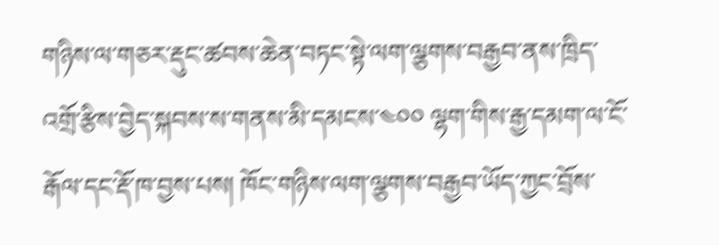གཉིས་ལ་གཅར་རྡུང་ཚབས་ཆེན་བཏང་སྟེ་ལག་ལྕགས་བརྒྱབ་ནས་ཁྲིད་འགྲོ་རྩིས་བྱེད་སྐབས་ས་གནས་མི་དམངས་༤༠༠ ལྷག་གིས་རྒྱ་དམག་ལ་ངོ་རྒོལ་དང་རྡོ་ཁ་བྱས་པས། ཁོང་གཉིས་ལག་ལྕགས་བརྒྱབ་ཡོད་ཀྱང་བྲོས་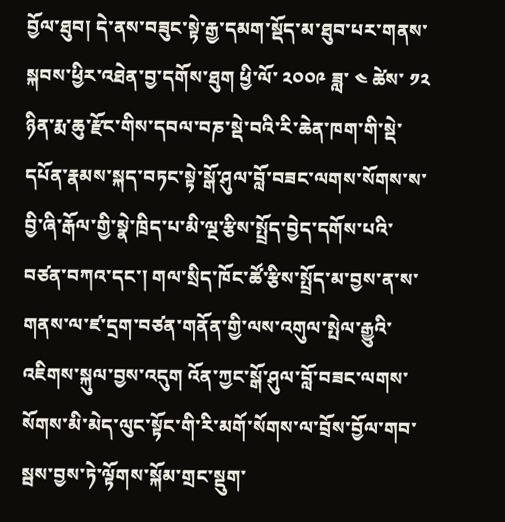བྱོལ་ཐུབ། དེ་ནས་བཟུང་སྟེ་རྒྱ་དམག་སྡོད་མ་ཐུབ་པར་གནས་སྐབས་ཕྱིར་འཐེན་བྱ་དགོས་ཐུག ཕྱི་ལོ་ ༢༠༠༩ ཟླ་ ༤ ཚེས་ ༡༢ ཉིན་རྨ་ཆུ་རྫོང་གིས་དབལ་བཎ་སྡེ་བའི་རི་ཆེན་ཁག་གི་སྡེ་དཔོན་རྣམས་སྐད་བཏང་སྟེ་སྒོ་ཤུལ་བློ་བཟང་ལགས་སོགས་ས་བྱི་ཞི་རྒོལ་གྱི་སྣེ་ཁྲིད་པ་མི་ལྔ་རྩིས་སྤྲོད་བྱེད་དགོས་པའི་བཙན་བཀའ་དང་། གལ་སྲིད་ཁོང་ཚོ་རྩིས་སྤྲོད་མ་བྱས་ན་ས་གནས་ལ་ཛ་དྲག་བཙན་གནོན་གྱི་ལས་འགུལ་སྤེལ་རྒྱུའི་འཇིགས་སྐུལ་བྱས་འདུག འོན་ཀྱང་སྒོ་ཤུལ་བློ་བཟང་ལགས་སོགས་མི་མེད་ལུང་སྟོང་གི་རི་མགོ་སོགས་ལ་བྲོས་བྱོལ་གབ་སྦས་བྱས་ཏེ་ལྟོགས་སྐོམ་གྲང་སྡུག་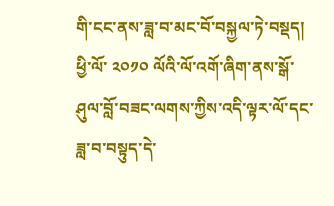གི་ངང་ནས་ཟླ་བ་མང་བོ་བསྐྱལ་ཏེ་བསྡད།
ཕྱི་ལོ་ ༢༠༡༠ ལོའི་ལོ་འགོ་ཞིག་ནས་སྒོ་ཤུལ་བློ་བཟང་ལགས་ཀྱིས་འདི་ལྟར་ལོ་དང་ཟླ་བ་བསྟུད་དེ་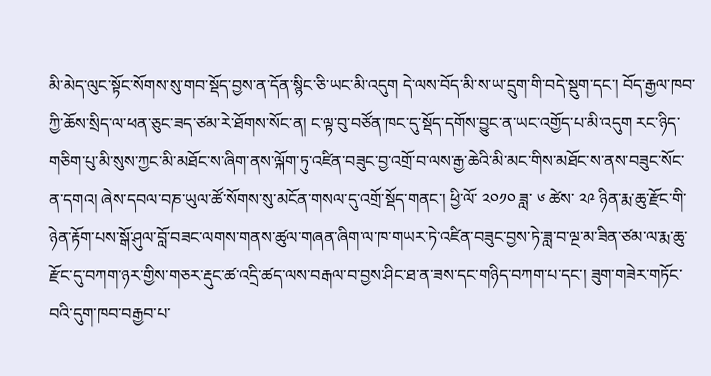མི་མེད་ལུང་སྟོང་སོགས་སུ་གབ་སྡོད་བྱས་ན་དོན་སྙིང་ཅི་ཡང་མི་འདུག དེ་ལས་བོད་མི་ས་ཡ་དྲུག་གི་བདེ་སྡུག་དང་། བོད་རྒྱལ་ཁབ་ཀྱི་ཆོས་སྲིད་ལ་ཕན་ཅུང་ཟད་ཙམ་རེ་ཐོགས་སོང་ན། ང་ལྟ་བུ་བཙོན་ཁང་དུ་སྡོད་དགོས་བྱུང་ན་ཡང་འགྱོད་པ་མི་འདུག རང་ཉིད་གཅིག་པུ་མི་སུས་ཀྱང་མི་མཐོང་ས་ཞིག་ནས་ལྐོག་ཏུ་འཛིན་བཟུང་བྱ་འགྲོ་བ་ལས་རྒྱ་ཆེའི་མི་མང་གིས་མཐོང་ས་ནས་བཟུང་སོང་ན་དགའ། ཞེས་དབལ་བཎ་ཡུལ་ཚོ་སོགས་སུ་མངོན་གསལ་དུ་འགྲོ་སྡོད་གནང་། ཕྱི་ལོ་ ༢༠༡༠ ཟླ་ ༦ ཚེས་ ༢༩ ཉིན་རྨ་ཆུ་རྫོང་གི་ཉེན་རྟོག་པས་སྒོ་ཤུལ་བློ་བཟང་ལགས་གནས་ཚུལ་གཞན་ཞིག་ལ་ཁ་གཡར་ཏེ་འཛིན་བཟུང་བྱས་ཏེ་ཟླ་བ་ལྔ་མ་ཟིན་ཙམ་ལ་རྨ་ཆུ་རྫོང་དུ་བཀག་ཉར་གྱིས་གཅར་རྡུང་ཚ་འདྲི་ཚད་ལས་བརྒལ་བ་བྱས་ཤིང་ཐ་ན་ཟས་དང་གཉིད་བཀག་པ་དང་། ཟུག་གཟེར་གཏོང་བའི་དུག་ཁབ་བརྒྱབ་པ་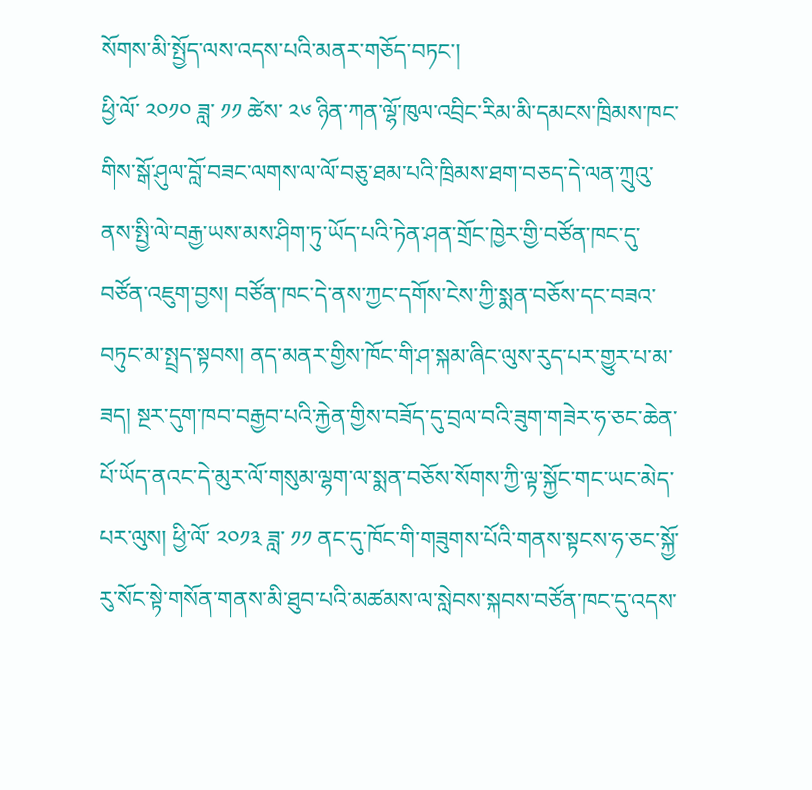སོགས་མི་སྤྱོད་ལས་འདས་པའི་མནར་གཅོད་བཏང་།
ཕྱི་ལོ་ ༢༠༡༠ ཟླ་ ༡༡ ཚེས་ ༢༦ ཉིན་ཀན་ལྷོ་ཁུལ་འབྲིང་རིམ་མི་དམངས་ཁྲིམས་ཁང་གིས་སྒོ་ཤུལ་བློ་བཟང་ལགས་ལ་ལོ་བཅུ་ཐམ་པའི་ཁྲིམས་ཐག་བཅད་དེ་ལན་ཀྲུའུ་ནས་སྤྱི་ལེ་བརྒྱ་ཡས་མས་ཤིག་ཏུ་ཡོད་པའི་ཏེན་ཤན་གྲོང་ཁྱེར་གྱི་བཙོན་ཁང་དུ་བཙོན་འཇུག་བྱས། བཙོན་ཁང་དེ་ནས་ཀྱང་དགོས་ངེས་ཀྱི་སྨན་བཅོས་དང་བཟའ་བཏུང་མ་སྤྲད་སྟབས། ནད་མནར་གྱིས་ཁོང་གི་ཤ་སྐམ་ཞིང་ལུས་རུད་པར་གྱུར་པ་མ་ཟད། སྔར་དུག་ཁབ་བརྒྱབ་པའི་རྐྱེན་གྱིས་བཟོད་དུ་བྲལ་བའི་ཟུག་གཟེར་ཧ་ཅང་ཆེན་པོ་ཡོད་ནའང་དེ་མུར་ལོ་གསུམ་ལྷག་ལ་སྨན་བཅོས་སོགས་ཀྱི་ལྟ་སྐྱོང་གང་ཡང་མེད་པར་ལུས། ཕྱི་ལོ་ ༢༠༡༣ ཟླ་ ༡༡ ནང་དུ་ཁོང་གི་གཟུགས་པོའི་གནས་སྟངས་ཧ་ཅང་སྐྱོ་རུ་སོང་སྟེ་གསོན་གནས་མི་ཐུབ་པའི་མཚམས་ལ་སླེབས་སྐབས་བཙོན་ཁང་དུ་འདས་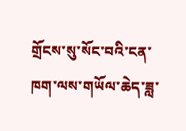གྲོངས་སུ་སོང་བའི་ངན་ཁག་ལས་གཡོལ་ཆེད་ཟླ་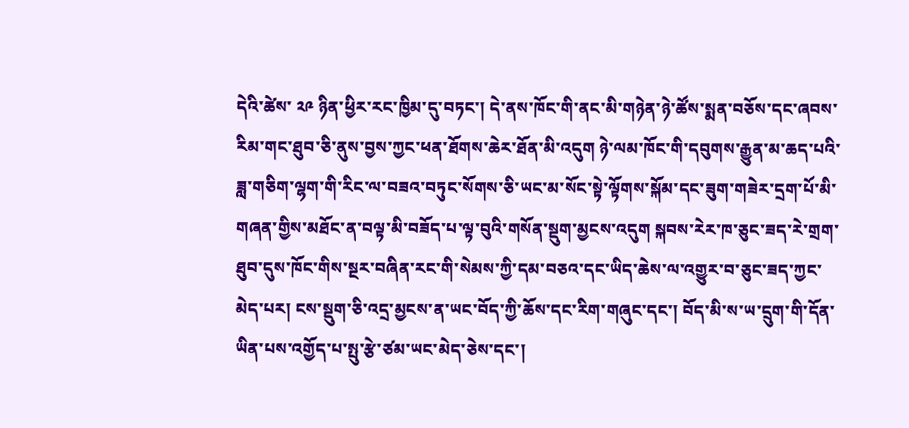དེའི་ཚེས་ ༢༩ ཉིན་ཕྱིར་རང་ཁྱིམ་དུ་བཏང་། དེ་ནས་ཁོང་གི་ནང་མི་གཉེན་ཉེ་ཚོས་སྨན་བཅོས་དང་ཞབས་རིམ་གང་ཐུབ་ཅི་ནུས་བྱས་ཀྱང་ཕན་ཐོགས་ཆེར་ཐོན་མི་འདུག ཉེ་ལམ་ཁོང་གི་དབུགས་རྒྱུན་མ་ཆད་པའི་ཟླ་གཅིག་ལྷག་གི་རིང་ལ་བཟའ་བཏུང་སོགས་ཅི་ཡང་མ་སོང་སྟེ་ལྟོགས་སྐོམ་དང་ཟུག་གཟེར་དྲག་པོ་མི་གཞན་གྱིས་མཐོང་ན་བལྟ་མི་བཟོད་པ་ལྟ་བུའི་གསོན་སྡུག་མྱངས་འདུག སྐབས་རེར་ཁ་ཅུང་ཟད་རེ་གྲག་ཐུབ་དུས་ཁོང་གིས་སྔར་བཞིན་རང་གི་སེམས་ཀྱི་དམ་བཅའ་དང་ཡིད་ཆེས་ལ་འགྱུར་བ་ཅུང་ཟད་ཀྱང་མེད་པར། ངས་སྡུག་ཅི་འདྲ་མྱངས་ན་ཡང་བོད་ཀྱི་ཆོས་དང་རིག་གཞུང་དང་། བོད་མི་ས་ཡ་དྲུག་གི་དོན་ཡིན་པས་འགྱོད་པ་སྤུ་རྩེ་ཙམ་ཡང་མེད་ཅེས་དང་།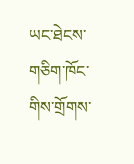ཡང་ཐེངས་གཅིག་ཁོང་གིས་གྲོགས་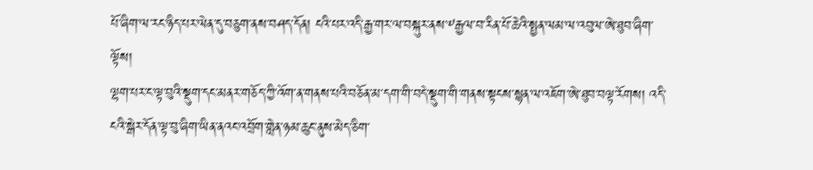པོ་ཞིག་ལ་རང་ཉིད་པར་ལེན་དུ་བཅུག་ནས་བཤད་དོན། ངའི་པར་འདི་རྒྱ་གར་ལ་བསྐུར་ནས་༸རྒྱལ་བ་རིན་པོ་ཆེའི་སྤྱན་ལམ་ལ་འབུལ་ཨེ་ཐུབ་ཞིག་ལྟོས།
ལྷག་པར་ང་ལྟ་བུའི་སྡུག་དང་མནར་གཅོད་ཀྱི་འོག་ན་གནས་པའི་བཅོན་མ་དག་གི་བདེ་སྡུག་གི་གནས་སྟངས་སྙན་ལ་འཇོག་ཨེ་ཐུབ་བལྟ་རོགས། འདི་ངའི་སྒེར་དོན་ལྟ་བུ་ཞིག་ཡིན་ནའང་འབྲོག་གླེན་ཉམ་ཆུང་ནུས་མེད་ཅིག་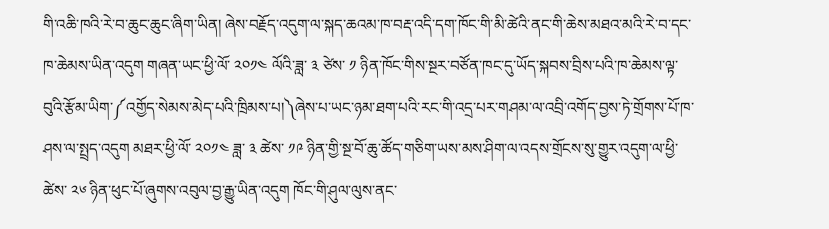གི་འཆི་ཁའི་རེ་བ་ཆུང་ཆུང་ཞིག་ཡིན། ཞེས་བརྗོད་འདུག་ལ་སྐད་ཆའམ་ཁ་བརྡ་འདི་དག་ཁོང་གི་མི་ཚེའི་ནང་གི་ཆེས་མཐའ་མའི་རེ་བ་དང་ཁ་ཆེམས་ཡིན་འདུག གཞན་ཡང་ཕྱི་ལོ་ ༢༠༡༤ ལོའི་ཟླ་ ༣ ཙེས་ ༡ ཉིན་ཁོང་གིས་སྔར་བཙོན་ཁང་དུ་ཡོད་སྐབས་བྲིས་པའི་ཁ་ཆེམས་ལྟ་བུའི་རྩོམ་ཡིག་༼འགྱོད་སེམས་མེད་པའི་ཁྲིམས་པ།༽ཞེས་པ་ཡང་ཉམ་ཐག་པའི་རང་གི་འདྲ་པར་གཤམ་ལ་འབྲི་འགོད་བྱས་ཏེ་གྲོགས་པོ་ཁ་ཤས་ལ་སྤྲད་འདུག མཐར་ཕྱི་ལོ་ ༢༠༡༤ ཟླ་ ༣ ཚེས་ ༡༩ ཉིན་གྱི་སྔ་བོ་ཆུ་ཚོད་གཅིག་ཡས་མས་ཤིག་ལ་འདས་གྲོངས་སུ་གྱུར་འདུག་ལ་ཕྱི་ཚེས་ ༢༦ ཉིན་ཕུང་པོ་ཞུགས་འབུལ་བྱ་རྒྱུ་ཡིན་འདུག ཁོང་གི་ཤུལ་ལུས་ནང་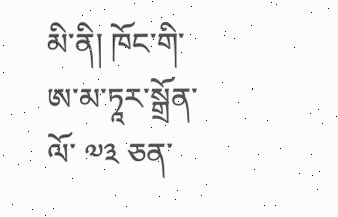མི་ནི། ཁོང་གི་ཨ་མ་ཏཱར་སྒྲོན་ལོ་ ༧༣ ཅན་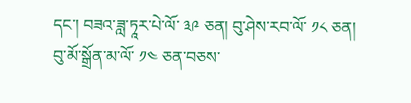དང་། བཟའ་ཟླ་ཏཱར་པེ་ལོ་ ༣༩ ཅན། བུ་ཤེས་རབ་ལོ་ ༡༨ ཅན། བུ་མོ་སྒྲོན་མ་ལོ་ ༡༤ ཅན་བཅས་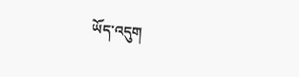ཡོད་འདུག